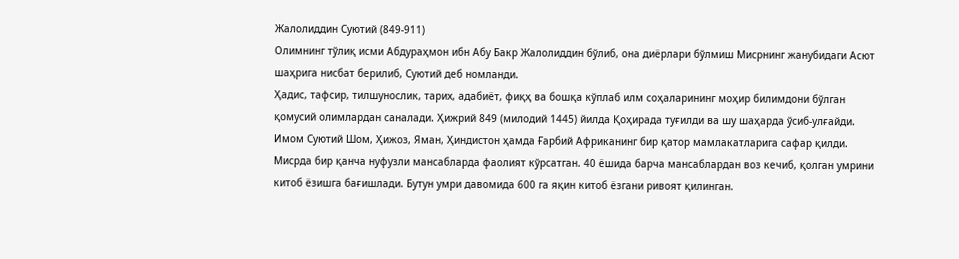Жалолиддин Суютий (849-911)
Олимнинг тўлиқ исми Абдураҳмон ибн Абу Бакр Жалолиддин бўлиб, она диёрлари бўлмиш Мисрнинг жанубидаги Асют шаҳрига нисбат берилиб, Суютий деб номланди.
Ҳадис, тафсир, тилшунослик, тарих, адабиёт, фиқҳ ва бошқа кўплаб илм соҳаларининг моҳир билимдони бўлган қомусий олимлардан саналади. Ҳижрий 849 (милодий 1445) йилда Қоҳирада туғилди ва шу шаҳарда ўсиб-улғайди.
Имом Суютий Шом, Ҳижоз, Яман, Ҳиндистон ҳамда Ғарбий Африканинг бир қатор мамлакатларига сафар қилди. Мисрда бир қанча нуфузли мансабларда фаолият кўрсатган. 40 ёшида барча мансаблардан воз кечиб, қолган умрини китоб ёзишга бағишлади. Бутун умри давомида 600 га яқин китоб ёзгани ривоят қилинган.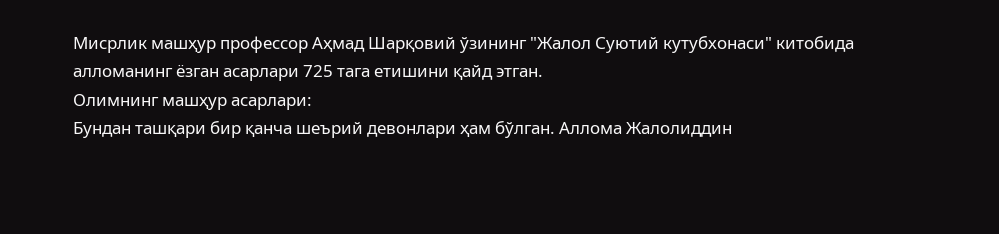Мисрлик машҳур профессор Аҳмад Шарқовий ўзининг "Жалол Суютий кутубхонаси" китобида алломанинг ёзган асарлари 725 тага етишини қайд этган.
Олимнинг машҳур асарлари:
Бундан ташқари бир қанча шеърий девонлари ҳам бўлган. Аллома Жалолиддин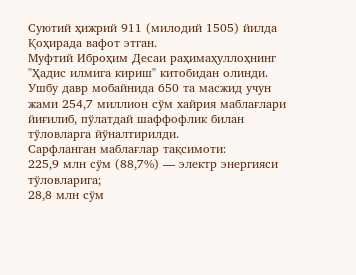Суютий ҳижрий 911 (милодий 1505) йилда Қоҳирада вафот этган.
Муфтий Иброҳим Десаи раҳимаҳуллоҳнинг "Ҳадис илмига кириш" китобидан олинди.
Ушбу давр мобайнида 650 та масжид учун жами 254,7 миллион сўм хайрия маблағлари йиғилиб, пўлатдай шаффофлик билан тўловларга йўналтирилди.
Сарфланган маблағлар тақсимоти:
225,9 млн сўм (88,7%) — электр энергияси тўловларига;
28,8 млн сўм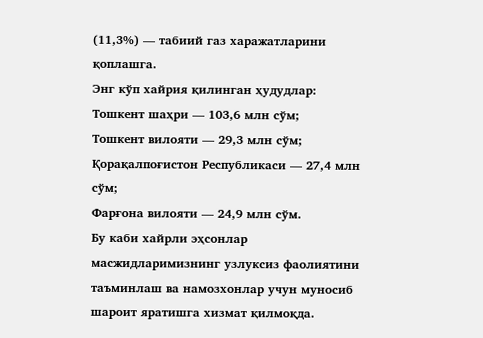(11,3%) — табиий газ харажатларини қоплашга.
Энг кўп хайрия қилинган ҳудудлар:
Тошкент шаҳри — 103,6 млн сўм;
Тошкент вилояти — 29,3 млн сўм;
Қорақалпоғистон Республикаси — 27,4 млн сўм;
Фарғона вилояти — 24,9 млн сўм.
Бу каби хайрли эҳсонлар масжидларимизнинг узлуксиз фаолиятини таъминлаш ва намозхонлар учун муносиб шароит яратишга хизмат қилмоқда.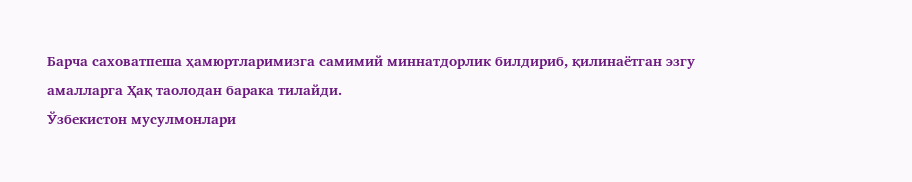Барча саховатпеша ҳамюртларимизга самимий миннатдорлик билдириб, қилинаётган эзгу амалларга Ҳақ таолодан барака тилайди.
Ўзбекистон мусулмонлари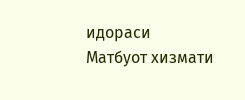идораси
Матбуот хизмати